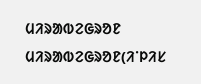ᱢᱤᱨᱟᱵᱮᱜᱨᱚᱱ
ᱢᱤᱨᱟᱵᱮᱜᱨᱚᱱ(ᱤᱸᱞᱤᱥ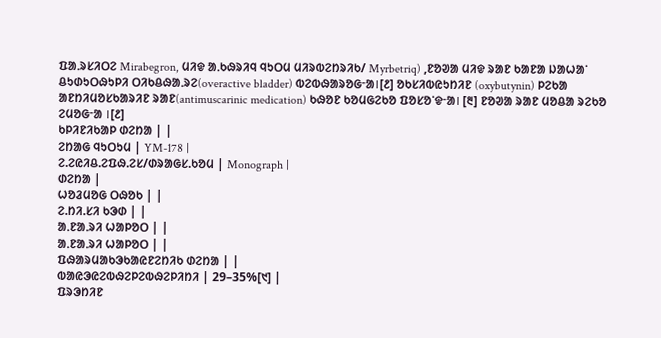ᱯᱟᱹᱨᱥᱤᱛᱮ Mirabegron, ᱢᱤᱫ ᱟᱹᱠᱷᱨᱤᱧ ᱧᱩᱛᱢ ᱢᱤᱨᱵᱮᱴᱨᱤᱠ/ Myrbetriq) ,ᱱᱚᱣᱟ ᱢᱤᱫ ᱨᱟᱱ ᱠᱟᱱᱟ ᱡᱟᱦᱟᱸ ᱪᱩᱰᱩᱛᱷᱩᱞᱤ ᱛᱤᱠᱪᱷᱟᱹᱨᱮ(overactive bladder) ᱵᱮᱵᱷᱟᱨᱚᱜᱼᱟ।[᱒] ᱚᱠᱥᱤᱵᱭᱩᱴᱤᱱ (oxybutynin) ᱞᱮᱠᱟ ᱟᱱᱴᱤᱢᱚᱥᱠᱟᱨᱤᱱ ᱨᱟᱱ(antimuscarinic medication) ᱠᱷᱚᱱ ᱠᱚᱢᱜᱮᱠᱚ ᱯᱚᱥᱚᱸᱫᱼᱟ। [᱓] ᱱᱚᱣᱟ ᱨᱟᱱ ᱢᱚᱪᱟ ᱨᱮᱠᱚ ᱮᱢᱚᱜᱼᱟ ।[᱒]
ᱠᱞᱤᱱᱤᱠᱟᱞ ᱰᱮᱴᱟ | |
ᱮᱴᱟᱜ ᱧᱩᱛᱩᱢ | YM-178 |
ᱮ.ᱮᱭᱤᱪ.ᱮᱯᱷ.ᱮᱥ/ᱰᱨᱟᱜᱥ.ᱠᱚᱢ | Monograph |
ᱰᱮᱴᱟ |
ᱦᱚᱲᱢᱚᱜ ᱛᱷᱚᱠ | |
ᱮ.ᱴᱤ.ᱥᱤ ᱠᱳᱰ | |
ᱟᱹᱱᱟᱹᱨᱤ ᱦᱟᱞᱚᱛ | |
ᱟᱹᱱᱟᱹᱨᱤ ᱦᱟᱞᱚᱛ | |
ᱯᱷᱟᱨᱢᱟᱠᱳᱠᱟᱭᱱᱮᱴᱤᱠ ᱰᱮᱴᱟ | |
ᱵᱟᱭᱳᱭᱮᱵᱷᱮᱞᱮᱵᱷᱮᱞᱤᱴᱤ | 29–35%[᱑] |
ᱯᱨᱳᱴᱤᱱ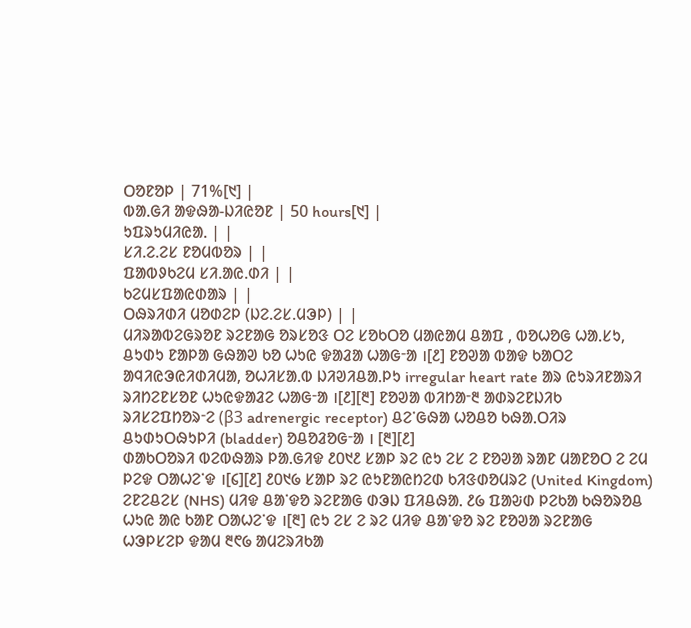ᱛᱚᱱᱚᱞ | 71%[᱑] |
ᱵᱟᱹᱜᱤ ᱟᱫᱷᱟ-ᱡᱤᱭᱚᱱ | 50 hours[᱑] |
ᱩᱯᱨᱩᱢᱤᱭᱟᱹ | |
ᱥᱤ.ᱮ.ᱮᱥ ᱱᱚᱢᱵᱚᱨ | |
ᱯᱟᱵᱽᱠᱮᱢ ᱥᱤ.ᱟᱭ.ᱰᱤ | |
ᱠᱮᱢᱥᱯᱟᱭᱰᱟᱨ | |
ᱛᱷᱨᱤᱰᱤ ᱢᱚᱰᱮᱞ (ᱡᱮ.ᱮᱥ.ᱢᱳᱞ) | |
ᱢᱤᱨᱟᱵᱮᱜᱨᱚᱱ ᱨᱮᱱᱟᱜ ᱚᱨᱥᱚᱝ ᱛᱮ ᱥᱚᱠᱛᱚ ᱢᱟᱭᱟᱢ ᱪᱟᱯ , ᱵᱚᱦᱚᱜ ᱦᱟᱹᱥᱩ, ᱪᱩᱰᱩ ᱱᱟᱞᱟ ᱜᱷᱟᱣ ᱠᱚ ᱦᱩᱭ ᱫᱟᱲᱟ ᱦᱟᱜᱼᱟ ।[᱒] ᱱᱚᱣᱟ ᱵᱟᱫ ᱠᱟᱛᱮ ᱟᱧᱤᱭᱳᱭᱤᱰᱤᱢᱟ, ᱚᱦᱤᱥᱟᱹᱵ ᱡᱤᱣᱤᱪᱟᱹᱞᱩ irregular heart rate ᱟᱨ ᱭᱩᱨᱤᱱᱟᱨᱤ ᱨᱤᱴᱮᱱᱥᱚᱱ ᱦᱩᱭᱫᱟᱲᱮ ᱦᱟᱜᱼᱟ ।[᱒][᱓] ᱱᱚᱣᱟ ᱵᱤᱴᱟᱼ᱓ ᱟᱰᱨᱮᱱᱡᱤᱠ ᱨᱤᱥᱮᱯᱴᱚᱨᱼᱮ (β3 adrenergic receptor) ᱪᱮᱸᱜᱷᱟ ᱦᱚᱪᱚ ᱠᱷᱟᱹᱛᱤᱨ ᱪᱩᱰᱩᱛᱷᱩᱞᱤ (bladder) ᱚᱪᱚᱲᱚᱜᱼᱟ । [᱓][᱒]
ᱰᱟᱠᱛᱚᱨᱤ ᱵᱮᱵᱷᱟᱨ ᱞᱟᱹᱜᱤᱫ ᱒᱐᱑᱒ ᱥᱟᱞ ᱨᱮ ᱭᱩ ᱮᱥ ᱮ ᱱᱚᱣᱟ ᱨᱟᱱ ᱢᱟᱱᱚᱛ ᱮ ᱮᱢ ᱞᱮᱫ ᱛᱟᱦᱮᱸᱫ ।[᱔][᱒] ᱒᱐᱑᱙ ᱥᱟᱞ ᱨᱮ ᱭᱩᱱᱟᱭᱴᱮᱰ ᱠᱤᱝᱰᱚᱢᱨᱮ (United Kingdom) ᱮᱱᱮᱪᱮᱥ (NHS) ᱢᱤᱫ ᱪᱟᱸᱫᱚ ᱨᱮᱱᱟᱜ ᱰᱳᱡ ᱯᱤᱪᱷᱟᱹ ᱒᱙ ᱯᱟᱶᱰ ᱞᱮᱠᱟ ᱠᱷᱚᱨᱚᱪ ᱦᱩᱭ ᱟᱭ ᱠᱟᱱ ᱛᱟᱦᱮᱸᱫ ।[᱓] ᱭᱩ ᱮᱥ ᱮ ᱨᱮ ᱢᱤᱫ ᱪᱟᱸᱫᱚ ᱨᱮ ᱱᱚᱣᱟ ᱨᱮᱱᱟᱜ ᱦᱳᱞᱥᱮᱞ ᱫᱟᱢ ᱓᱖᱙ ᱟᱢᱮᱨᱤᱠᱟ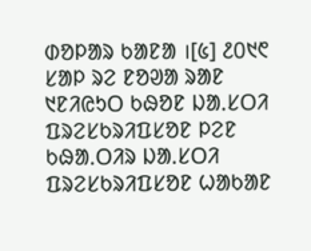ᱰᱚᱞᱟᱨ ᱠᱟᱱᱟ ।[᱕] ᱒᱐᱑᱖ ᱥᱟᱞ ᱨᱮ ᱱᱚᱣᱟ ᱨᱟᱱ ᱑ᱱᱤᱭᱩᱛ ᱠᱷᱚᱱ ᱡᱟᱹᱥᱛᱤ ᱯᱨᱮᱥᱠᱨᱤᱯᱥᱚᱱ ᱞᱮᱱ ᱠᱷᱟᱹᱛᱤᱨ ᱡᱟᱹᱥᱛᱤ ᱯᱨᱮᱥᱠᱨᱤᱯᱥᱚᱱ ᱦᱟᱠᱟᱱ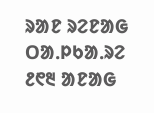ᱨᱟᱱ ᱨᱮᱱᱟᱜ ᱛᱟᱹᱞᱠᱟᱹᱨᱮ ᱒᱖᱓ ᱟᱱᱟᱜ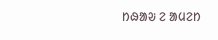ᱴᱷᱟᱶ ᱮ ᱟᱢᱮᱴ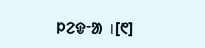ᱞᱮᱫᱼᱟ ।[᱖]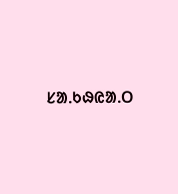ᱥᱟᱹᱠᱷᱭᱟᱹᱛ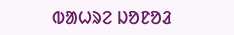ᱵᱟᱦᱨᱮ ᱡᱚᱱᱚᱲ